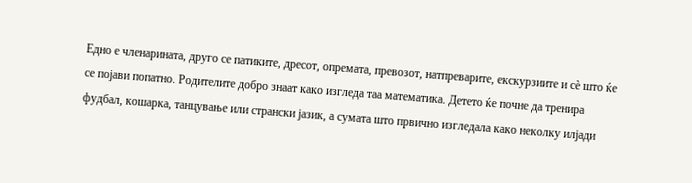Едно е членарината, друго се патиките, дресот, опремата, превозот, натпреварите, екскурзиите и сè што ќе се појави попатно. Родителите добро знаат како изгледа таа математика. Детето ќе почне да тренира фудбал, кошарка, танцување или странски јазик, а сумата што првично изгледала како неколку илјади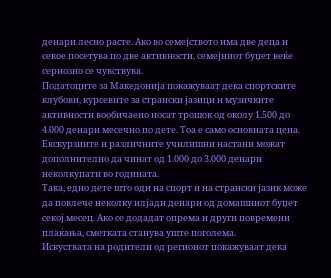денари лесно расте. Ако во семејството има две деца и секое посетува по две активности, семејниот буџет веќе сериозно се чувствува.
Податоците за Македонија покажуваат дека спортските клубови, курсевите за странски јазици и музичките активности вообичаено носат трошок од околу 1.500 до 4.000 денари месечно по дете. Тоа е само основната цена. Екскурзиите и различните училишни настани можат дополнително да чинат од 1.000 до 3.000 денари неколкупати во годината.
Така, едно дете што оди на спорт и на странски јазик може да повлече неколку илјади денари од домашниот буџет секој месец. Ако се додадат опрема и други повремени плаќања, сметката станува уште поголема.
Искуствата на родители од регионот покажуваат дека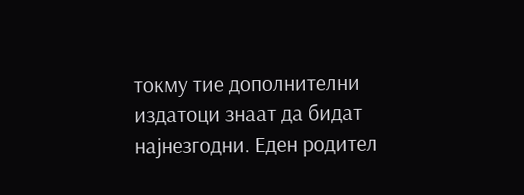токму тие дополнителни издатоци знаат да бидат најнезгодни. Еден родител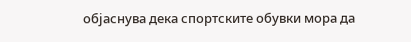објаснува дека спортските обувки мора да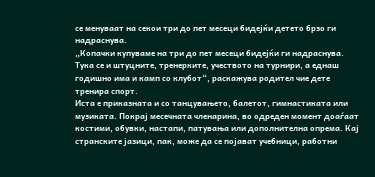се менуваат на секои три до пет месеци бидејќи детето брзо ги надраснува.
„Копачки купуваме на три до пет месеци бидејќи ги надраснува. Тука се и штуцните, тренерките, учеството на турнири, а еднаш годишно има и камп со клубот“, раскажува родител чие дете тренира спорт.
Иста е приказната и со танцувањето, балетот, гимнастиката или музиката. Покрај месечната членарина, во одреден момент доаѓаат костими, обувки, настапи, патувања или дополнителна опрема. Кај странските јазици, пак, може да се појават учебници, работни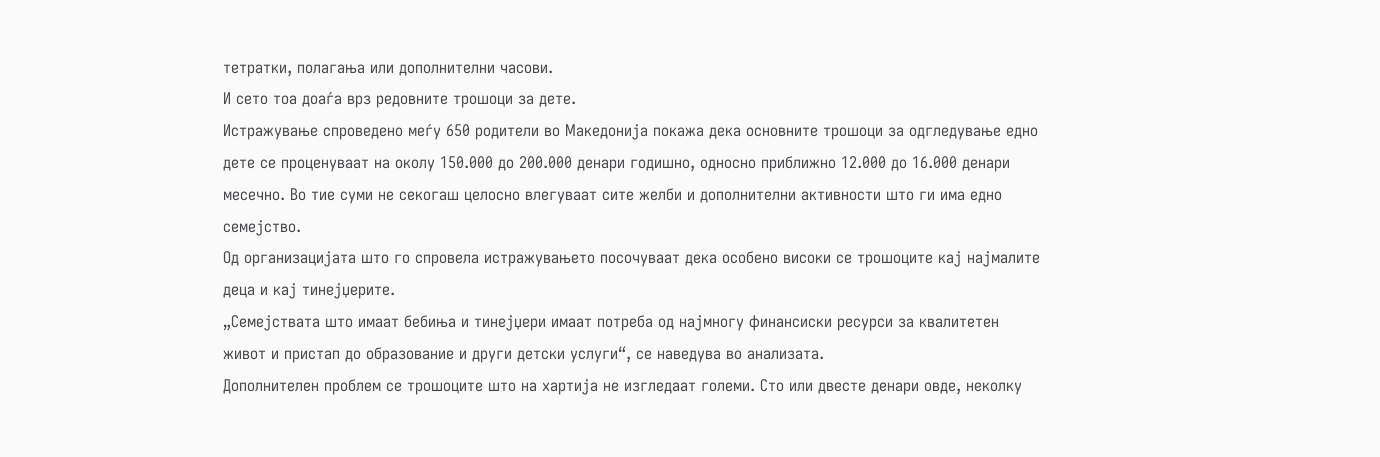тетратки, полагања или дополнителни часови.
И сето тоа доаѓа врз редовните трошоци за дете.
Истражување спроведено меѓу 650 родители во Македонија покажа дека основните трошоци за одгледување едно дете се проценуваат на околу 150.000 до 200.000 денари годишно, односно приближно 12.000 до 16.000 денари месечно. Во тие суми не секогаш целосно влегуваат сите желби и дополнителни активности што ги има едно семејство.
Од организацијата што го спровела истражувањето посочуваат дека особено високи се трошоците кај најмалите деца и кај тинејџерите.
„Семејствата што имаат бебиња и тинејџери имаат потреба од најмногу финансиски ресурси за квалитетен живот и пристап до образование и други детски услуги“, се наведува во анализата.
Дополнителен проблем се трошоците што на хартија не изгледаат големи. Сто или двесте денари овде, неколку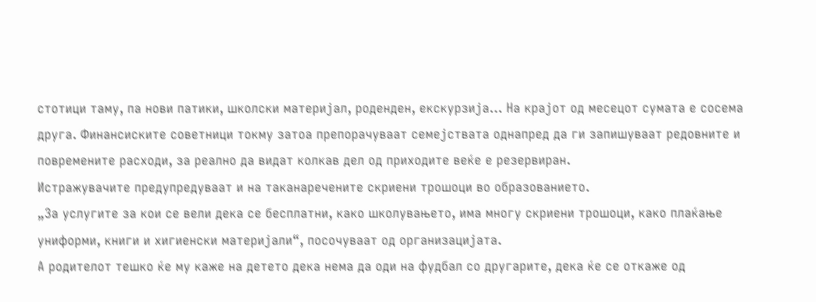стотици таму, па нови патики, школски материјал, роденден, екскурзија… На крајот од месецот сумата е сосема друга. Финансиските советници токму затоа препорачуваат семејствата однапред да ги запишуваат редовните и повремените расходи, за реално да видат колкав дел од приходите веќе е резервиран.
Истражувачите предупредуваат и на таканаречените скриени трошоци во образованието.
„За услугите за кои се вели дека се бесплатни, како школувањето, има многу скриени трошоци, како плаќање униформи, книги и хигиенски материјали“, посочуваат од организацијата.
А родителот тешко ќе му каже на детето дека нема да оди на фудбал со другарите, дека ќе се откаже од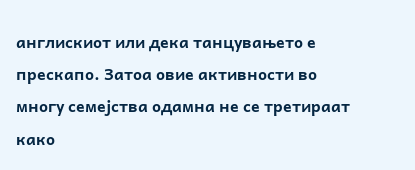англискиот или дека танцувањето е прескапо. Затоа овие активности во многу семејства одамна не се третираат како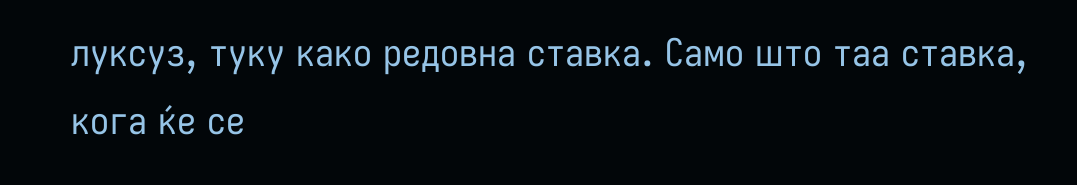луксуз, туку како редовна ставка. Само што таа ставка, кога ќе се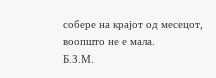собере на крајот од месецот, воопшто не е мала.
Б.З.М.